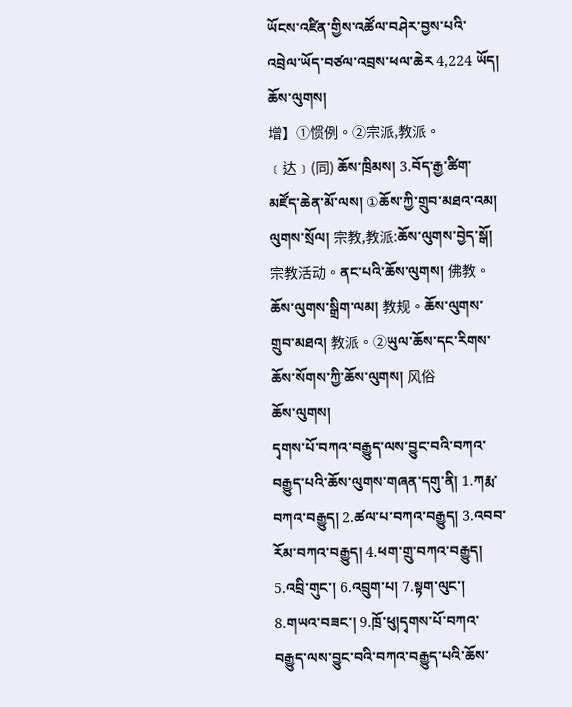ཡོངས་འཛིན་གྱིས་འཚོལ་བཤེར་བྱས་པའི་འབྲེལ་ཡོད་བཙལ་འབྲས་ཕལ་ཆེར 4,224 ཡོད།
ཆོས་ལུགས།
增】①惯例。②宗派,教派。﹝达﹞(同) ཆོས་ཁྲིམས། 3.བོད་རྒྱ་ཚིག་མཛོད་ཆེན་མོ་ལས། ①ཆོས་ཀྱི་གྲུབ་མཐའ་འམ། ལུགས་སྲོལ། 宗教,教派:ཆོས་ལུགས་བྱེད་སྒོ། 宗教活动。ནང་པའི་ཆོས་ལུགས། 佛教。ཆོས་ལུགས་སྒྲིག་ལམ། 教规。ཆོས་ལུགས་གྲུབ་མཐའ། 教派。②ཡུལ་ཆོས་དང་རིགས་ཆོས་སོགས་ཀྱི་ཆོས་ལུགས། 风俗
ཆོས་ལུགས།
དྭགས་པོ་བཀའ་བརྒྱུད་ལས་བྱུང་བའི་བཀའ་བརྒྱུད་པའི་ཆོས་ལུགས་གཞན་དགུ་ནི། 1.ཀརྨ་བཀའ་བརྒྱུད། 2.ཚལ་པ་བཀའ་བརྒྱུད། 3.འབབ་རོམ་བཀའ་བརྒྱུད། 4.ཕག་གྲུ་བཀའ་བརྒྱུད། 5.འབྲི་གུང་། 6.འབྲུག་པ། 7.སྟག་ལུང་། 8.གཡའ་བཟང་། 9.ཁྲོ་ཕུ།དྭགས་པོ་བཀའ་བརྒྱུད་ལས་བྱུང་བའི་བཀའ་བརྒྱུད་པའི་ཆོས་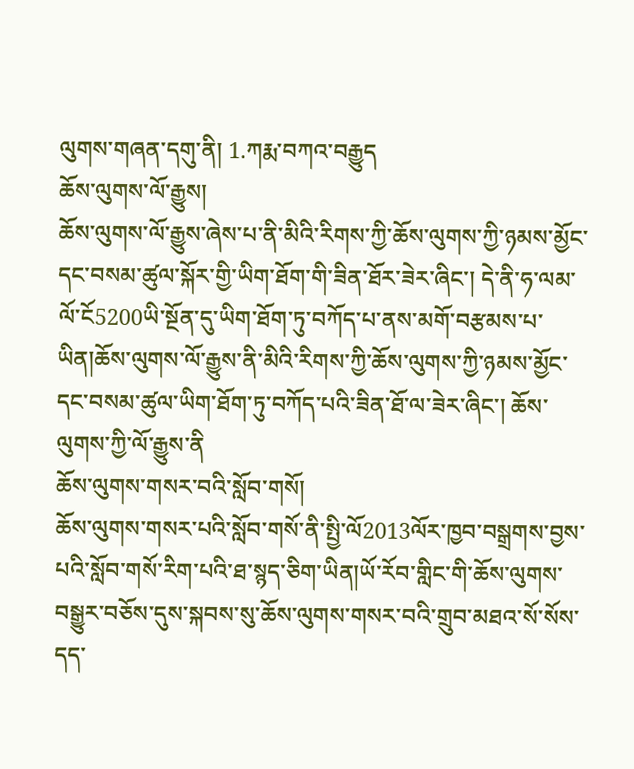ལུགས་གཞན་དགུ་ནི། 1.ཀརྨ་བཀའ་བརྒྱུད
ཆོས་ལུགས་ལོ་རྒྱུས།
ཆོས་ལུགས་ལོ་རྒྱུས་ཞེས་པ་ནི་མིའི་རིགས་ཀྱི་ཆོས་ལུགས་ཀྱི་ཉམས་མྱོང་དང་བསམ་ཚུལ་སྐོར་གྱི་ཡིག་ཐོག་གི་ཟིན་ཐོར་ཟེར་ཞིང་། དེ་ནི་ཧ་ལམ་ལོ་ངོ5200ཡི་སྔོན་དུ་ཡིག་ཐོག་ཏུ་བཀོད་པ་ནས་མགོ་བརྩམས་པ་ཡིན།ཆོས་ལུགས་ལོ་རྒྱུས་ནི་མིའི་རིགས་ཀྱི་ཆོས་ལུགས་ཀྱི་ཉམས་མྱོང་དང་བསམ་ཚུལ་ཡིག་ཐོག་ཏུ་བཀོད་པའི་ཟིན་ཐོ་ལ་ཟེར་ཞིང་། ཆོས་ལུགས་ཀྱི་ལོ་རྒྱུས་ནི
ཆོས་ལུགས་གསར་བའི་སློབ་གསོ།
ཆོས་ལུགས་གསར་པའི་སློབ་གསོ་ནི་སྤྱི་ལོ2013ལོར་ཁྱབ་བསྒྲགས་བྱས་པའི་སློབ་གསོ་རིག་པའི་ཐ་སྙད་ཅིག་ཡིན།ཡོ་རོབ་གླིང་གི་ཆོས་ལུགས་བསྒྱུར་བཅོས་དུས་སྐབས་སུ་ཆོས་ལུགས་གསར་བའི་གྲུབ་མཐའ་སོ་སོས་དད་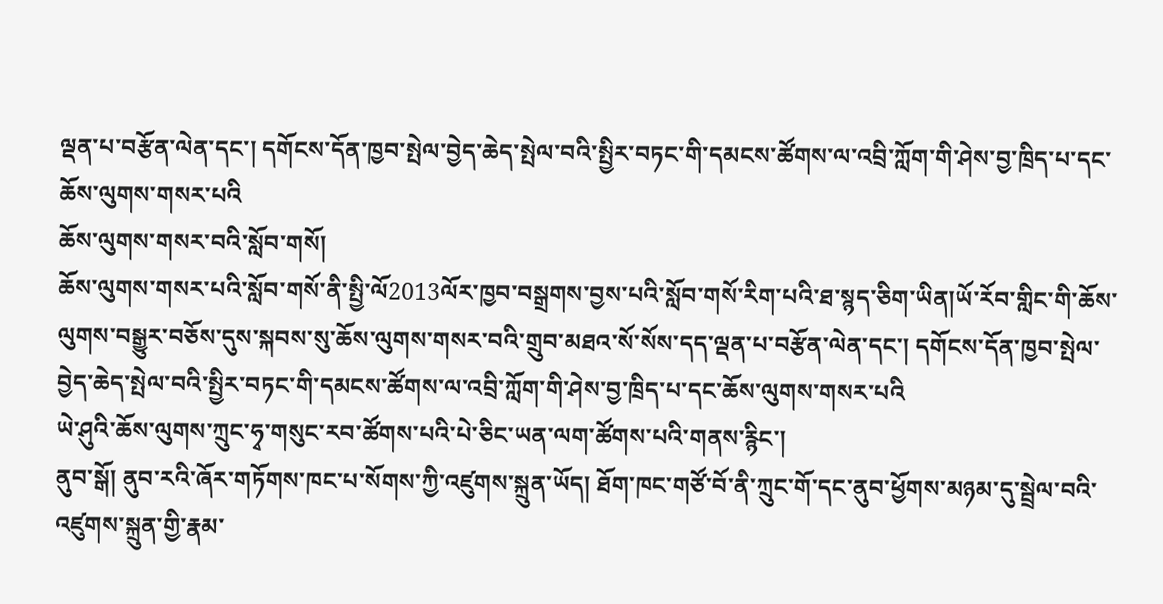ལྡན་པ་བརྩོན་ལེན་དང་། དགོངས་དོན་ཁྱབ་སྤེལ་བྱེད་ཆེད་སྤེལ་བའི་སྤྱིར་བཏང་གི་དམངས་ཚོགས་ལ་འབྲི་ཀློག་གི་ཤེས་བྱ་ཁྲིད་པ་དང་ཆོས་ལུགས་གསར་པའི
ཆོས་ལུགས་གསར་བའི་སློབ་གསོ།
ཆོས་ལུགས་གསར་པའི་སློབ་གསོ་ནི་སྤྱི་ལོ2013ལོར་ཁྱབ་བསྒྲགས་བྱས་པའི་སློབ་གསོ་རིག་པའི་ཐ་སྙད་ཅིག་ཡིན།ཡོ་རོབ་གླིང་གི་ཆོས་ལུགས་བསྒྱུར་བཅོས་དུས་སྐབས་སུ་ཆོས་ལུགས་གསར་བའི་གྲུབ་མཐའ་སོ་སོས་དད་ལྡན་པ་བརྩོན་ལེན་དང་། དགོངས་དོན་ཁྱབ་སྤེལ་བྱེད་ཆེད་སྤེལ་བའི་སྤྱིར་བཏང་གི་དམངས་ཚོགས་ལ་འབྲི་ཀློག་གི་ཤེས་བྱ་ཁྲིད་པ་དང་ཆོས་ལུགས་གསར་པའི
ཡེ་ཤུའི་ཆོས་ལུགས་ཀྲུང་ཧྭ་གསུང་རབ་ཚོགས་པའི་པེ་ཅིང་ཡན་ལག་ཚོགས་པའི་གནས་རྙིང་།
ནུབ་སྒོ། ནུབ་རའི་ཞོར་གཏོགས་ཁང་པ་སོགས་ཀྱི་འཛུགས་སྐྲུན་ཡོད། ཐོག་ཁང་གཙོ་བོ་ནི་ཀྲུང་གོ་དང་ནུབ་ཕྱོགས་མཉམ་དུ་སྦྲེལ་བའི་འཛུགས་སྐྲུན་གྱི་རྣམ་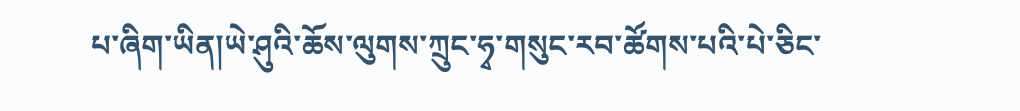པ་ཞིག་ཡིན།ཡེ་ཤུའི་ཆོས་ལུགས་ཀྲུང་ཧྭ་གསུང་རབ་ཚོགས་པའི་པེ་ཅིང་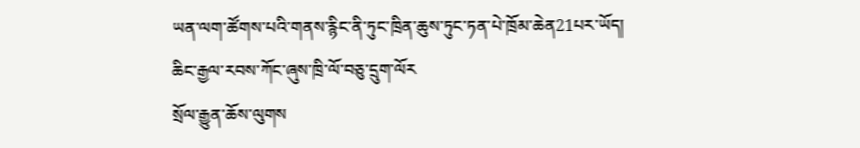ཡན་ལག་ཚོགས་པའི་གནས་རྙིང་ནི་ཏུང་ཁྲིན་ཆུས་ཏུང་ཏན་པེ་ཁྲོམ་ཆེན21པར་ཡོད། ཆིང་རྒྱལ་རབས་ཀོང་ཞུས་ཁྲི་ལོ་བཅུ་དྲུག་ལོར
སྲོལ་རྒྱུན་ཆོས་ལུགས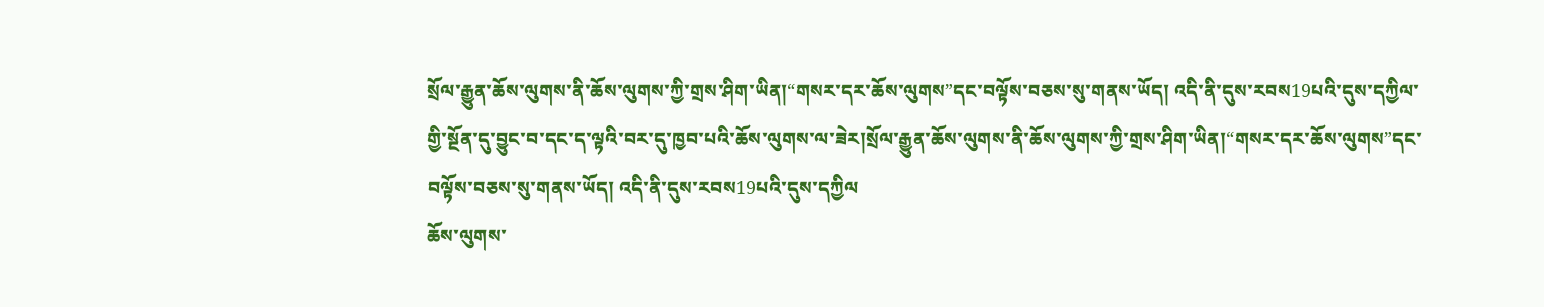སྲོལ་རྒྱུན་ཆོས་ལུགས་ནི་ཆོས་ལུགས་ཀྱི་གྲས་ཤིག་ཡིན།“གསར་དར་ཆོས་ལུགས”དང་བལྟོས་བཅས་སུ་གནས་ཡོད། འདི་ནི་དུས་རབས19པའི་དུས་དཀྱིལ་གྱི་སྔོན་དུ་བྱུང་བ་དང་ད་ལྟའི་བར་དུ་ཁྱབ་པའི་ཆོས་ལུགས་ལ་ཟེར།སྲོལ་རྒྱུན་ཆོས་ལུགས་ནི་ཆོས་ལུགས་ཀྱི་གྲས་ཤིག་ཡིན།“གསར་དར་ཆོས་ལུགས”དང་བལྟོས་བཅས་སུ་གནས་ཡོད། འདི་ནི་དུས་རབས19པའི་དུས་དཀྱིལ
ཆོས་ལུགས་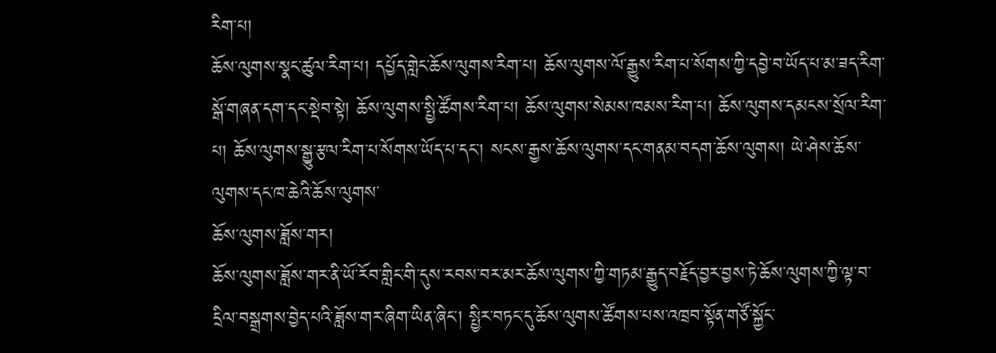རིག་པ།
ཆོས་ལུགས་སྣང་ཚུལ་རིག་པ། དཔྱོད་གླེང་ཆོས་ལུགས་རིག་པ། ཆོས་ལུགས་ལོ་རྒྱུས་རིག་པ་སོགས་ཀྱི་དབྱེ་བ་ཡོད་པ་མ་ཟད་རིག་སྒོ་གཞན་དག་དང་སྡེབ་སྟེ། ཆོས་ལུགས་སྤྱི་ཚོགས་རིག་པ། ཆོས་ལུགས་སེམས་ཁམས་རིག་པ། ཆོས་ལུགས་དམངས་སྲོལ་རིག་པ། ཆོས་ལུགས་སྒྱུ་རྩལ་རིག་པ་སོགས་ཡོད་པ་དང་། སངས་རྒྱས་ཆོས་ལུགས་དང་གནམ་བདག་ཆོས་ལུགས། ཡེ་ཤེས་ཆོས་ལུགས་དང་ཁ་ཆེའི་ཆོས་ལུགས་
ཆོས་ལུགས་ཟློས་གར།
ཆོས་ལུགས་ཟློས་གར་ནི་ཡོ་རོབ་གླིང་གི་དུས་རབས་བར་མར་ཆོས་ལུགས་ཀྱི་གཏམ་རྒྱུད་བརྗོད་བྱར་བྱས་ཏེ་ཆོས་ལུགས་ཀྱི་ལྟ་བ་དྲིལ་བསྒྲགས་བྱེད་པའི་ཟློས་གར་ཞིག་ཡིན་ཞིང་། སྤྱིར་བཏང་དུ་ཆོས་ལུགས་ཚོགས་པས་འཁྲབ་སྟོན་གཙོ་སྐྱོང་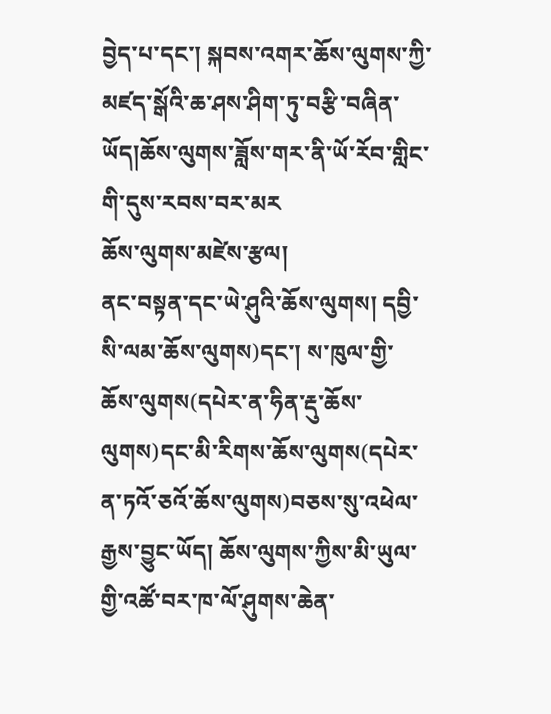བྱེད་པ་དང་། སྐབས་འགར་ཆོས་ལུགས་ཀྱི་མཛད་སྒོའི་ཆ་ཤས་ཤིག་ཏུ་བརྩི་བཞིན་ཡོད།ཆོས་ལུགས་ཟློས་གར་ནི་ཡོ་རོབ་གླིང་གི་དུས་རབས་བར་མར
ཆོས་ལུགས་མཛེས་རྩལ།
ནང་བསྟན་དང་ཡེ་ཤུའི་ཆོས་ལུགས། དབྱི་སི་ལམ་ཆོས་ལུགས)དང་། ས་ཁུལ་གྱི་ཆོས་ལུགས(དཔེར་ན་ཧིན་རྡུ་ཆོས་ལུགས)དང་མི་རིགས་ཆོས་ལུགས(དཔེར་ན་ཏའོ་ཅའོ་ཆོས་ལུགས)བཅས་སུ་འཕེལ་རྒྱས་བྱུང་ཡོད། ཆོས་ལུགས་ཀྱིས་མི་ཡུལ་གྱི་འཚོ་བར་ཁ་ལོ་ཤུགས་ཆེན་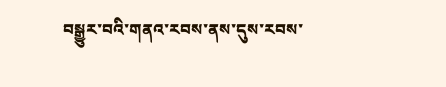བསྒྱུར་བའི་གནའ་རབས་ནས་དུས་རབས་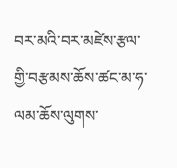བར་མའི་བར་མཛེས་རྩལ་གྱི་བརྩམས་ཆོས་ཚང་མ་ཧ་ལམ་ཆོས་ལུགས་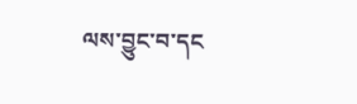ལས་བྱུང་བ་དང